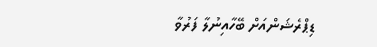ޑިޕްރެޝަންއަށް ބޭހާއިނުލާ ފަރުވާ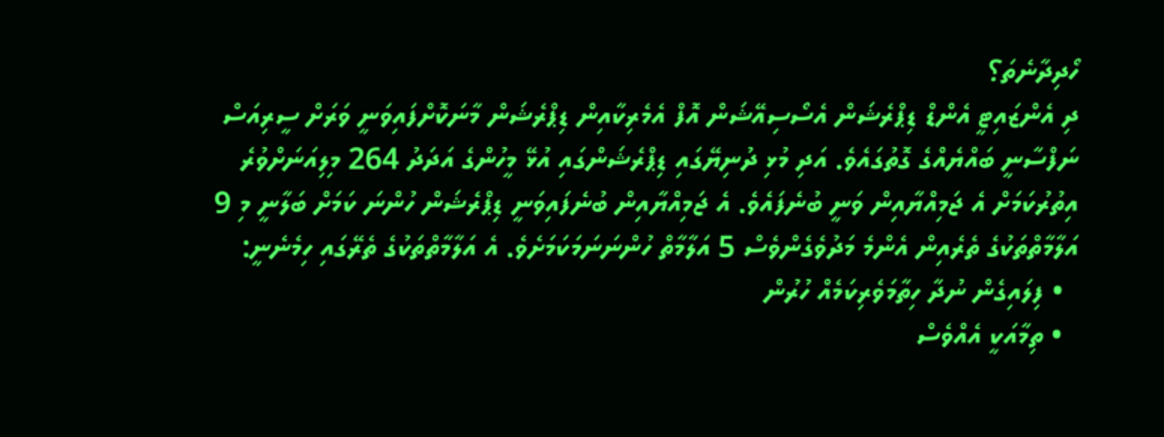ހޯދިދާނެތަ؟
ދި އެންޒައިޓީ އެންޑް ޑިޕްރެޝަން އެސޯސިއޭޝަން އޮފް އެމެރިކާއިން ޑިޕްރެޝަން މާނަކޮށްފައިވަނީ ވަރަށް ސީރިއަސް ނަފްސާނީ ބައްޔެއްގެ ގޮތުގައެވެ. އަދި މުޅި ދުނިޔޭގައި ޑިޕްރެޝަންގައި އުޅޭ މީހުންގެ އަދަދު 264 މިލިއަނަށްވުރެ އިތުރުކަމަށް އެ ޖަމިއްޔާއިން ވަނީ ބުނެފައެވެ. އެ ޖަމިއްޔާއިން ބުނެފައިވަނީ ޑިޕްރެޝަން ހުންނަ ކަމަށް ބަލާނީ މި 9 އަލާމާތްތަކުގެ ތެރެއިން އެންމެ މަދުވެގެންވެސް 5 އަލާމާތް ހުންނަނަމަކަމަށެވެ. އެ އަލާމާތްތަކުގެ ތެރޭގައި ހިމެނެނީ:
  • ފިލައިގެން ނުދާ ހިތާމަވެރިކަމެއް ހުރުން
  • ތިމާއަކީ އެއްވެސް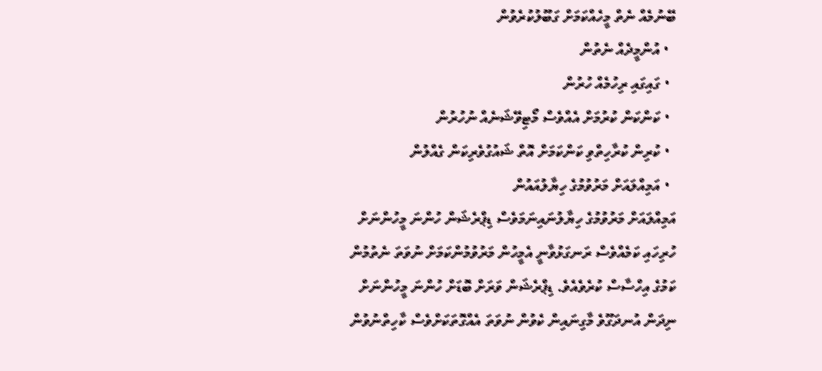ބޭނުމެއް ނެތް މީހެއްކަމަށް ގަބޫލުކުރެވުން
  • އުންމީދެއް ނެތުން
  • ގައިގައި ރިހުމެއް ހުރުން
  • ކަންކަން ކުރުމަށް އެއްވެސް މޯޓިވޭޝަނެއް ނުހުރުން
  • ކުރިން ކުރާހިތްވި ކަންކަމަށް އޮތް ޝައުގުވެރިކަން ގެއްލުން
  • އަމިއްލައަށް މަރުވުމުގެ ހިޔާލުއައުން
އަމިއްލައަށް މަރުވުމުގެ ހިޔާލުނައިނަމަވެސް ޑިޕްރެޝަން ހުންނަ މީހުންނަށް ހުރިހައި ކަމެއްވެސް ރަނގަޅުވާނީ އެމީހުން މަރުވުމުންކަމަށް ނުވަތަ ނެތުމުން ކަމުގެ އިހްސާސް ކުރެވެއެވެ. ޑިޕްރެޝަން ވަރަށް ބޮޑަށް ހުންނަ މީހުންނަށް ނިދަން އުނދަގޫވެ މާގިނައިން ކެވުން ނުވަތަ އެއްގޮތަކަށްވެސް ކާހިތްނުވުން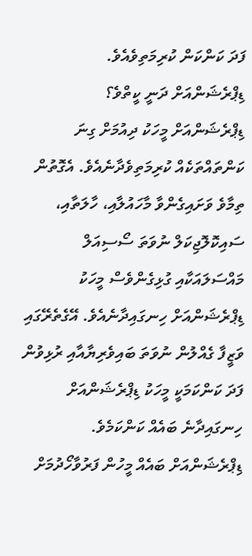ފަދަ ކަންކަން ކުރިމަތިވެއެވެ.
ޑިޕްރެޝަންއަށް ދަނީ ކީތްވެ؟
ޑިޕްރެޝަންއަށް މީހަކު ދިއުމަށް ގިނަ ކަންތައްތަކެއް ކުރިމަތިވެދާނެއެވެ. އެގޮތުން ތިމާވެ ވަށައިގެންވާ މާހައުލާއި، ހާލަތާއި، ސައިކޮލޮޖިކަލް ނުވަތަ ސޯސިއަލް މައްސަލައަކާއި ގުޅިގެންވެސް މީހަކު ޑިޕްރެޝަންއަށް ހިނގައިދާނެއެވެ. އޭގެތެރޭގައި ވަޒީފާ ގެއްލުން ނުވަތަ ބައިވެރިޔާއާއި ރުޅިވުން ފަދަ ކަންކަމަކީ މީހަކު ޑިޕްރެޝަންއަށް ހިނގައިދާނެ ބައެއް ކަންކަމެވެ.
ޑިޕްރެޝަންއަށް ބައެއް މީހުން ފަރުވާހޯދުމަށް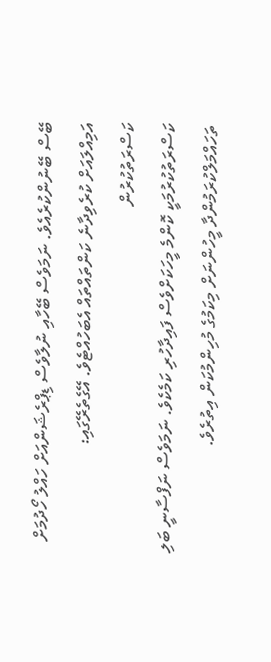ބޭސް ބޭނުންކުރެއެވެ. ނަމަވެސް ބޭހާއި ނުލާވެސް ޑިޕްރެޝަންއަށް ހައްލު ހޯދުމަށް އަމިއްލައަށް ކުރެވިދާނެ ކަންތައްތައް އެބަހުއްޓެވެ. އޭގެތެރޭގައި:
ކަސްރަތުކުރުން
ކަސްރަތުކުރުމަކީ ކޮންމެ މީހަކަށްވެސް ފައިދާހުރި ކަމެކެވެ. ނަމަވެސް ނަފްސާނީ ބަލި ތަހައްމަލްކުރަމުންދާ މީހުންނަށް މިކަމުގެ މުހިންމުކަން އިތުރެވެ.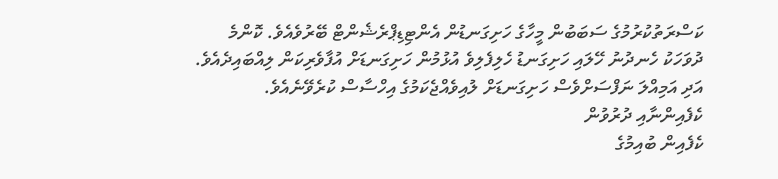ކަސްރަތުކުރުމުގެ ސަބަބުން މީހާގެ ހަށިގަނޑުން އެންޓިޑިޕްރެޝެންޓް ބޭރުވެއެވެ. ކޮންމެ ދުވަހަކު ހެނދުނު ހޭލައި ހަށިގަނޑު ހެލިފެލިވެ އުޅުމުން ހަށިގަނޑަށް އުފާވެރިކަން ލިއްބައިދެއެވެ. އަދި އަމިއްލަ ނަފްސަށްވެސް ހަށިގަނޑަށް ލުއިވެއްޖެކަމުގެ އިހްސާސް ކުރެވޭނެއެވެ.
ކެފެއިންނާއި ދުރުވުން
ކެފެއިން ބުއިމުގެ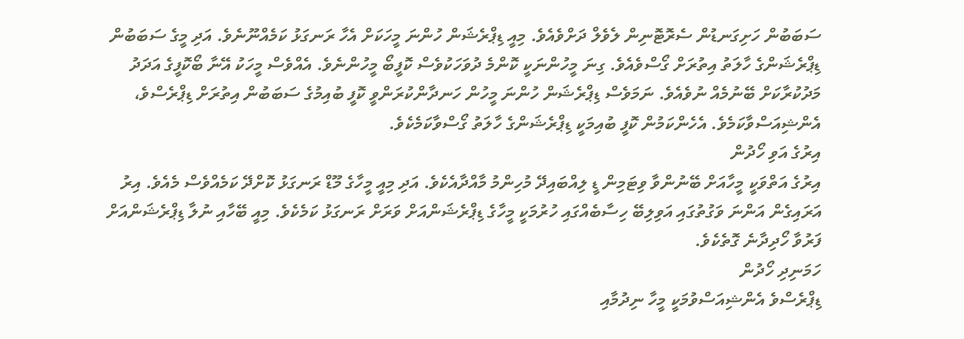ސަބަބުން ހަށިގަނޑުން ސެރޮޓޮނިން ލެވެލް ދަށްވެއެވެ. މިއީ ޑިޕްރެޝަން ހުންނަ މީހަކަށް އެހާ ރަނގަޅު ކަމެއްނޫނެވެ. އަދި މީގެ ސަބަބުން ޑިޕްރެޝަންގެ ހާލަތު އިތުރަށް ގޯސްވެއެވެ. ގިނަ މީހުންނަކީ ކޮންމެ ދުވަހަކުވެސް ކޮފީބޯ މީހުންނެވެ. އެއްވެސް މީހަކު އޭނާ ބޯކޮފީގެ އަދަދު މަދުކުރާކަށް ބޭނުމެއް ނުވެއެވެ. ނަމަވެސް ޑިޕްރެޝަން ހުންނަ މީހުން ހަނދާންކުރަންވީ ކޮފީ ބުއިމުގެ ސަބަބުން އިތުރަށް ޑިޕްރެސްވެ، އެންޝިއަސްވާކަމެވެ. އެހެންކަމުން ކޮފީ ބުއިމަކީ ޑިޕްރެޝަންގެ ހާލަތު ގޯސްވާކަމެކެވެ.
އިރުގެ އަވި ހޯދުން
އިރުގެ އަތްވަކީ މީހާއަށް ބޭނުންވާ ވިޓަމިން ޑީ ލިއްބައިދޭ މުހިންމު މާއްދާއެކެވެ. އަދި މިއީ މީހާގެ މޫޑް ރަނގަޅު ކޮށްދޭ ކަމެއްވެސް މެއެވެ. އިރު އަރައިގެން އަންނަ ވަގުތުގައި އަވިލިބޭ ހިސާބެއްގައި ހުރުމަކީ މީހާގެ ޑިޕްރެޝަންއަށް ވަރަށް ރަނގަޅު ކަމެކެވެ. މިއީ ބޭހާއި ނުލާ ޑިޕްރެޝަންއަށް ފަރުވާ ހޯދިދާނެ ގޮތެކެވެ.
ހަމަނިދި ހޯދުން
ޑިޕްރެސްވެ އެންޝިއަސްވުމަކީ މީހާ ނިދުމާއި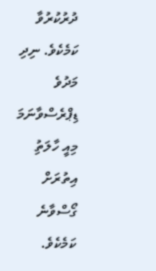ދުރުކުރުވާ ކަމެކެވެ. ނިދި މަދުވެ ޑިޕްރެސްވާނަމަ މިއީ ހާލަތުި އިތުރަށް ގޯސްވާނެ ކަމެކެވެ.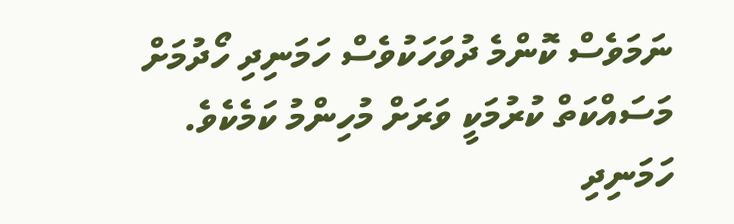ނަމަވެސް ކޮންމެ ދުވަހަކުވެސް ހަމަނިދި ހޯދުމަށް މަސައްކަތް ކުރުމަކީ ވަރަށް މުހިންމު ކަމެކެވެ. ހަމަނިދި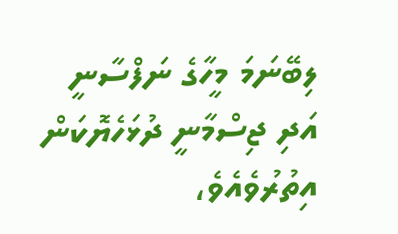ލިބޭނަމަ މީހާގެ ނަފްސާނީ އަދި ޖިސްމާނީ ދުޅަހެޔޮކަން އިތުރުވެއެވެ،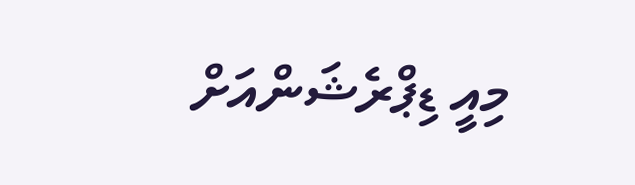މިއީ ޑިޕްރެޝަންއަށް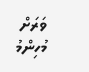ވަރަށް މުހިންމު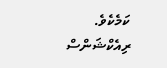ކަމެކެވެ.
ރިއެކްޝަންސް